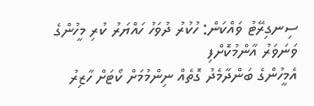ސިނގިރޭޓު ވައްކަން: ހުކުރު ދުވަހު ހައްޔަރު ކުރި މީހުންގެ ވަނަވަރު އާންމުކޮށްފި
އެމީހުންގެ ބަންދާމެދު ގޮތެއް ނިންމުމަށް ކޯޓަށް ހާޒިރު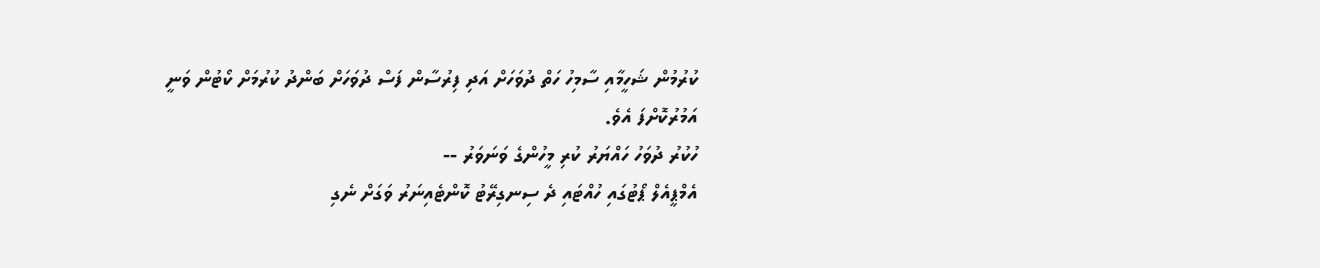ކުރުމުން ޝަހީމާއި ސާމިހު ހަތް ދުވަހަށް އަދި ފިރުސާން ފަސް ދުވަހަށް ބަންދު ކުރުމަށް ކޯޓުން ވަނީ އަމުރުކޮށްފަ އެވެ.
ހުކުރު ދުވަހު ހައްޔަރު ކުރި މީހުންގެ ވަނަވަރު --
އެމްޕީއެލް ޕޯޓުގައި ހުއްޓައި ދެ ސިނގިރޭޓު ކޮންޓެއިނަރު ވަގަށް ނެގި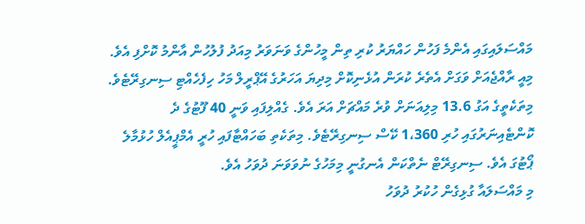މައްސަލައިގައި އެންމެ ފަހުން ހައްޔަރު ކުރި ތިން މީހުންގެ ވަނަވަރު މިއަދު ފުލުހުން އާންމު ކޮށްފި އެވެ.
މިއީ ރާއްޖެއަށް ވަގަށް އެތެރެ ކުރަން އުޅެނިކޮށް މިދިޔަ އަހަރުގެ އޭޕްރީލް މަހު ހިފެހެއްޓި ސިނގިރޭޓެވެ. މިތަކެތީގެ އަގު 13.6 މިލިއަނަށް ވުރެ މައްޗަށް އަރަ އެވެ. ގެއްލިފައި ވަނީ 40 ފޫޓުގެ ދެ ކޮންޓެއިނަރުގައި ހުރި 1،360 ކޭސް ސިނގިރޭޓެވެ. މިތަކެތި ބަހައްޓާފައި ހުރީ އެމްޕީއެލް ހުޅުމާލެ ޕޯޓުގަ އެވެ. ސިނގިރޭޓް ނެތްކަން އެނގުނީ މިމަހުގެ ނުވަވަނަ ދުވަހު އެވެ.
މި މައްސަލައާ ގުޅިގެން ހުކުރު ދުވަހު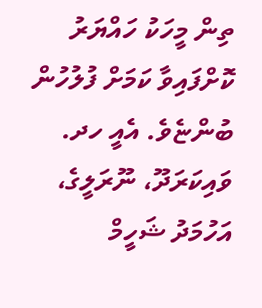ތިން މީހަކު ހައްޔަރު ކޮށްފައިވާ ކަމަށް ފުލުހުން ބުންޏެވެ. އެއީ ހދ. ވައިކަރަދޫ، ނޫރަލީގެ، އަހުމަދު ޝަހީމް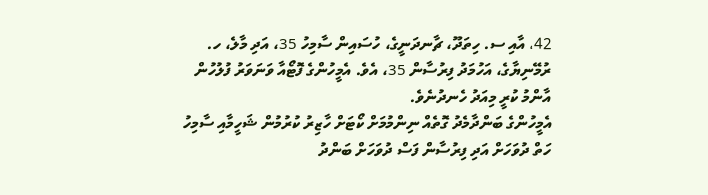42، އާއި ސ. ހިތަދޫ، ޗާނދަނީގެ، ހުސައިން ސާމިހު 35، އަދި މާލެ، ހ. ރުމޭނިޔާގެ، އަހުމަދު ފިރުސާން 35، އެވެ. އެމީހުންގެ ފޮޓޯއާ ވަނަވަރު ފުލުހުން އާންމު ކުރީ މިއަދު ހެނދުނެވެ.
އެމީހުންގެ ބަންދާމެދު ގޮތެއް ނިންމުމަށް ކޯޓަށް ހާޒިރު ކުރުމުން ޝަހީމާއި ސާމިހު ހަތް ދުވަހަށް އަދި ފިރުސާން ފަސް ދުވަހަށް ބަންދު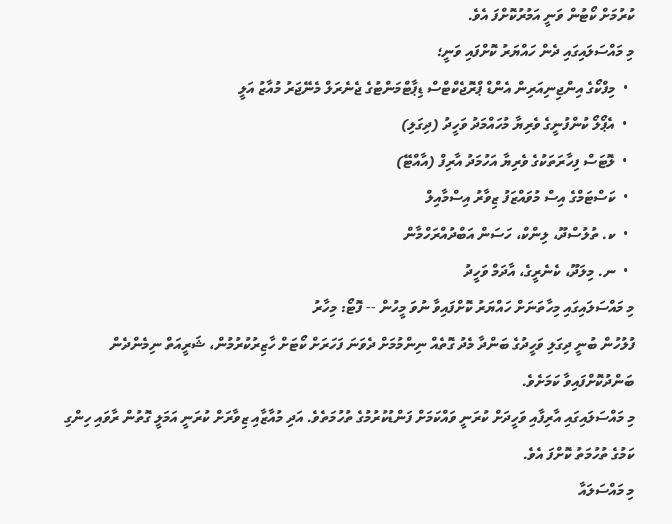ކުރުމަށް ކޯޓުން ވަނީ އަމުރުކޮށްފަ އެވެ.
މި މައްސަލައިގައި ދެން ހައްޔަރު ކޮށްފައި ވަނީ؛
  •  މިފްކޯގެ އިންޖިނިއަރިން އެންޑް ޕްރޮޖެކްޓްސް ޑިޕާޓްމަންޓުގެ ޖެނެރަލް މެނޭޖަރު މުއާޒު އަލީ
  •  އެޕޯލޯ ކުންފުނީގެ ވެރިޔާ މުހައްމަދު ވަހީދު (ދިގަލި)
  •  ލޮޓަސް ފިހާރަތަކުގެ ވެރިޔާ އަހުމަދު އާރިފް (އާއްޓޭ)
  •  ކަސްޓަމްގެ އިސް މުވައްޒަފު ޒިވާރު އިސްމާއިލް
  •  ކ. ތުލުސްދޫ، ލިންކް، ހަސަން އަބްދުއްރަހްމާން
  •  ނ. މިލަދޫ، ކެނެރީގެ، އާދަމް ވަހީދު
މި މައްސަލައިގައި މިހާތަނަށް ހައްޔަރު ކޮށްފައިވާ ނުވަ މީހުން -- ފޮޓޯ: މިހާރު
ފުލުހުން ބުނީ ދިގަލި ވަހީދުގެ ބަންދާ މެދު ގޮތެއް ނިންމުމަށް ދެވަނަ ފަހަރަށް ކޯޓަށް ހާޒިރުކުރުމުން، ޝަރީއަތް ނިމެންދެން ބަންދުކޮށްފައިވާ ކަމަށެވެ.
މި މައްސަލައިގައި އާރިފާއި ވަހީދަށް ކުރަނީ ވައްކަމަށް ފަންޑުކުރުމުގެ ތުހުމަތެވެ. އަދި މުއާޒާއި ޒިވާރަށް ކުރަނީ އަމަލީ ގޮތުން ރާވައި ހިންގި ކަމުގެ ތުހުމަތު ކޮށްފަ އެވެ.
މި މައްސަލައާ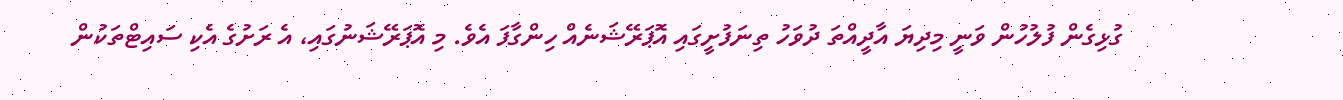ގުޅިގެން ފުލުހުން ވަނީ މިދިޔަ އާދީއްތަ ދުވަހު ތިނަފުށީގައި އޮޕަރޭޝަނެއް ހިންގާފަ އެވެ. މި އޮޕަރޭޝަނުގައި، އެ ރަށުގެ އެކި ސައިޓްތަކުން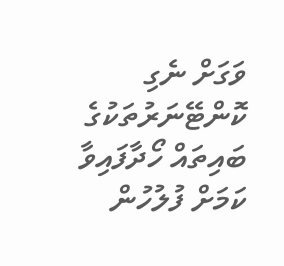ވަގަށް ނެގި ކޮންޓޭނަރުތަކުގެ ބައިތައް ހޯދާފައިވާ ކަމަށް ފުލުހުން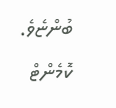ބުންޏެވެ.
ކޮމެންޓް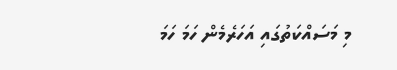މި މަސައްކަތުގައި އަހަރެމެން ހަމަ ހަމަ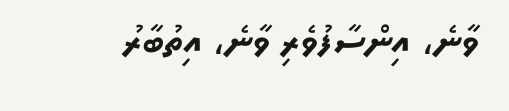ވާނެ، އިންސާފުވެރި ވާނެ، އިތުބާރު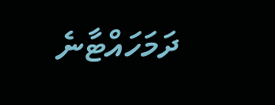ދަމަހައްޓާނެ